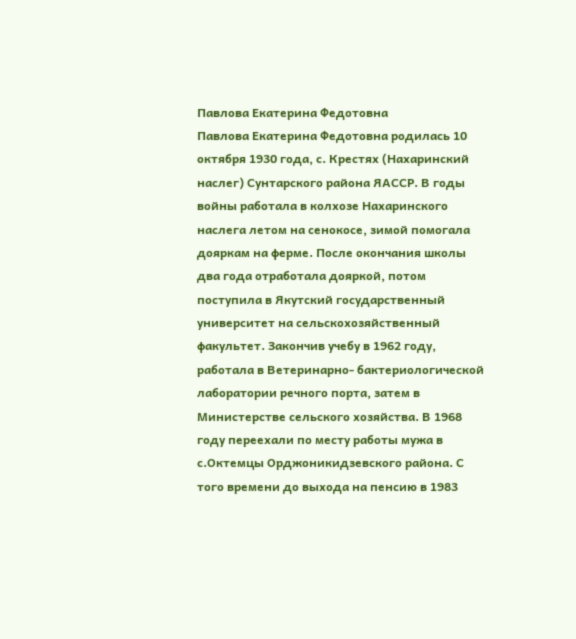Павлова Екатерина Федотовна
Павлова Екатерина Федотовна родилась 10 октября 1930 года, с. Крестях (Нахаринский наслег) Сунтарского района ЯАССР. В годы войны работала в колхозе Нахаринского наслега летом на сенокосе, зимой помогала дояркам на ферме. После окончания школы два года отработала дояркой, потом поступила в Якутский государственный университет на сельскохозяйственный факультет. Закончив учебу в 1962 году, работала в Ветеринарно- бактериологической лаборатории речного порта, затем в Министерстве сельского хозяйства. В 1968 году переехали по месту работы мужа в с.Октемцы Орджоникидзевского района. С того времени до выхода на пенсию в 1983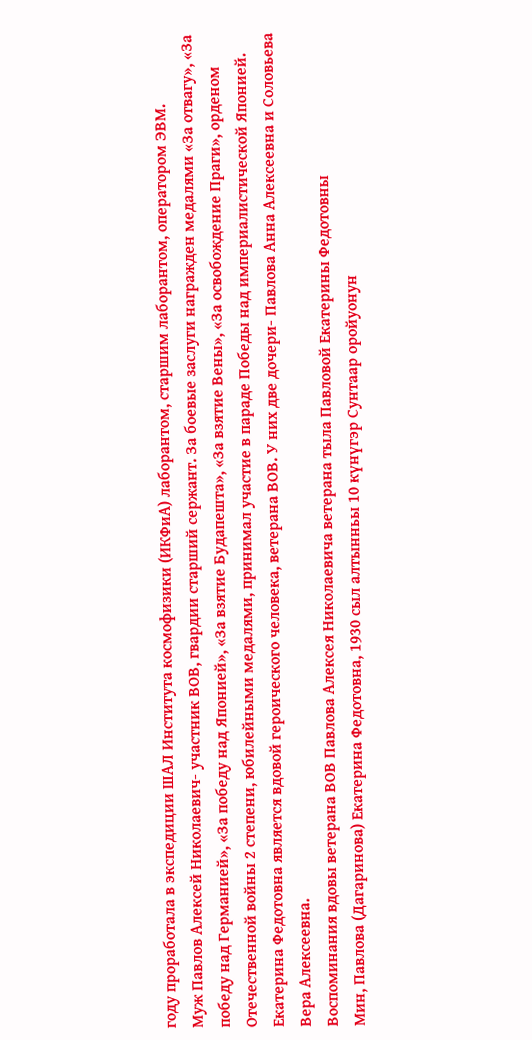году проработала в экспедиции ШАЛ Института космофизики (ИКФиА) лаборантом, старшим лаборантом, оператором ЭВМ.
Муж Павлов Алексей Николаевич- участник ВОВ, гвардии старший сержант. За боевые заслуги награжден медалями «За отвагу», «За победу над Германией», «За победу над Японией», «За взятие Будапешта», «За взятие Вены», «За освобождение Праги», орденом Отечественной войны 2 степени, юбилейными медалями, принимал участие в параде Победы над империалистической Японией. Екатерина Федотовна является вдовой героического человека, ветерана ВОВ. У них две дочери- Павлова Анна Алексеевна и Соловьева Вера Алексеевна.
Воспоминания вдовы ветерана ВОВ Павлова Алексея Николаевича ветерана тыла Павловой Екатерины Федотовны
Мин, Павлова (Дагаринова) Екатерина Федотовна, 1930 сыл алтынньы 10 күнүгэр Сунтаар оройуонун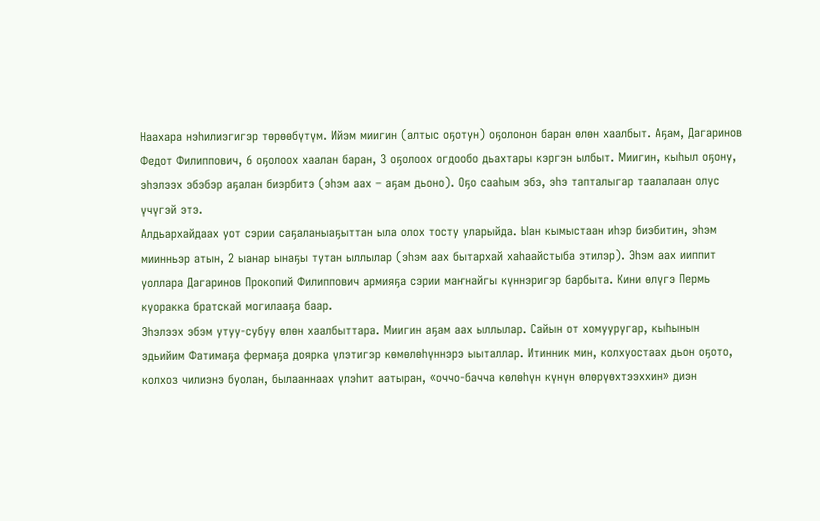Наахара нэһилиэгигэр төрөөбүтүм. Ийэм миигин (алтыс оҕотун) оҕолонон баран өлөн хаалбыт. Аҕам, Дагаринов Федот Филиппович, 6 оҕолоох хаалан баран, 3 оҕолоох огдообо дьахтары кэргэн ылбыт. Миигин, кыһыл оҕону, эһэлээх эбэбэр аҕалан биэрбитэ (эһэм аах – аҕам дьоно). Оҕо сааһым эбэ, эһэ тапталыгар таалалаан олус үчүгэй этэ.
Алдьархайдаах уот сэрии саҕаланыаҕыттан ыла олох тосту уларыйда. Ыан кымыстаан иһэр биэбитин, эһэм миинньэр атын, 2 ыанар ынаҕы тутан ыллылар (эһэм аах бытархай хаһаайстыба этилэр). Эһэм аах ииппит уоллара Дагаринов Прокопий Филиппович армияҕа сэрии маҥнайгы күннэригэр барбыта. Кини өлүгэ Пермь куоракка братскай могилааҕа баар.
Эһэлээх эбэм утуу-субуу өлөн хаалбыттара. Миигин аҕам аах ыллылар. Сайын от хомууругар, кыһынын эдьийим Фатимаҕа фермаҕа доярка үлэтигэр көмөлөһүннэрэ ыыталлар. Итинник мин, колхуостаах дьон оҕото, колхоз чилиэнэ буолан, былааннаах үлэһит аатыран, «оччо-бачча көлөһүн күнүн өлөрүөхтээххин» диэн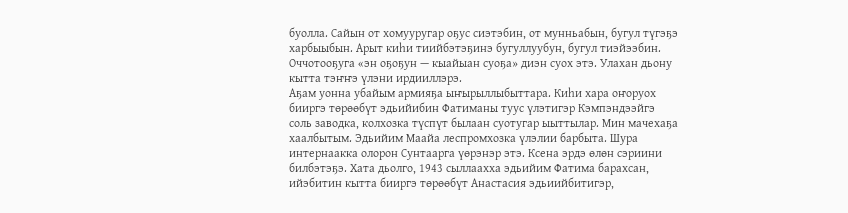буолла. Сайын от хомууругар оҕус сиэтэбин, от мунньабын, бугул түгэҕэ харбыыбын. Арыт киһи тиийбэтэҕинэ бугуллуубун, бугул тиэйээбин. Оччотооҕуга «эн оҕоҕун — кыайыан суоҕа» диэн суох этэ. Улахан дьону кытта тэҥҥэ үлэни ирдииллэрэ.
Аҕам уонна убайым армияҕа ыҥырыллыбыттара. Киһи хара оҥоруох бииргэ төрөөбүт эдьийибин Фатиманы туус үлэтигэр Кэмпэндээйгэ соль заводка, колхозка түспүт былаан суотугар ыыттылар. Мин мачехаҕа хаалбытым. Эдьийим Маайа леспромхозка үлэлии барбыта. Шура интернаакка олорон Сунтаарга үөрэнэр этэ. Ксена эрдэ өлөн сэриини билбэтэҕэ. Хата дьолго, 1943 сыллаахха эдьийим Фатима барахсан, ийэбитин кытта бииргэ төрөөбүт Анастасия эдьиийбитигэр,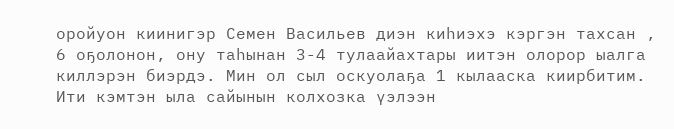оройуон киинигэр Семен Васильев диэн киһиэхэ кэргэн тахсан , 6 оҕолонон, ону таһынан 3-4 тулаайахтары иитэн олорор ыалга киллэрэн биэрдэ. Мин ол сыл оскуолаҕа 1 кылааска киирбитим.
Ити кэмтэн ыла сайынын колхозка үэлээн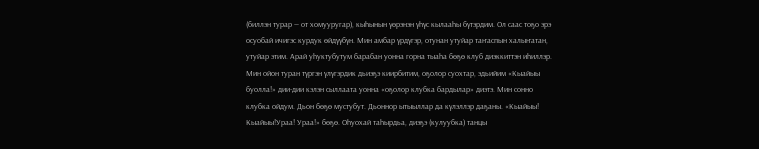(биллэн турар — от хомууругар), кыһынын үөрэнэн үһүс кылааһы бүтэрдим. Ол саас тоҕо эрэ осуобай ичигэс курдук өйдүүбүн. Мин амбар үрдүгэр, отунан утуйар таҥаспын халыҥатан, утуйар этим. Арай уһуктубутум барабан уонна горна тыаһа бөҕө клуб диэккиттэн иһиллэр. Мин ойон туран түргэн үлүгэрдик дьиэҕэ киирбитим, оҕолор суохтар, эдьийим «Кыайыы буолла!» дии-дии кэлэн сыллаата уонна «оҕолор клубка бардылар» диэтэ. Мин сонно клубка ойдум. Дьон бөҕө мустубут. Дьоннор ытыыллар да күлэллэр даҕаны. «Кыайыы! Кыайыы!Ураа! Ураа!» бөҕө. Оһуохай таһырдьа, диэҕэ (кулуубка) танцы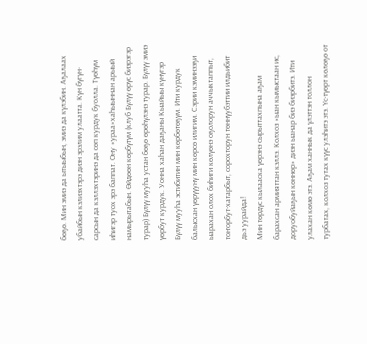бөҕө. Мин эмиэ да ытыыбын, эмиэ да күлэбин. Аҕалаах убайбын кэлиэхтэрэ диэн эрэлим улаатта. Күн бүгүн- сарсын да кэллэхтэринэ да сөп курдук буолла. Түөһүм иһигэр туох эрэ баппат. Ону «ураа»хаһыыннан арыый намырытабын. Өйдөөн көрбүтүм (клуб Бүлүү өрүс биэрэгэр турар) Бүлүү мууһа устан бөҕө өрөһүлэнэ турар. Бүлүү эмиэ үөрбут курдук. Уонна хаһан даҕаны Кыайыы күнүгэр Бүлүү мууһа эстибитин мин көрбөтөҕүм. Ити курдук балысхан үөрүүунү мин көрсө илигим. Сэрии кэминээҕи ыарахан олох биһиги көлүөнэ оҕолорун аччыктаппыт, тоҥорбут-хатарбыт, сорохторун төннүубэттии илдьибит дьэ уурайда!
Мин төрдүс кылааска үөрэнэ сырыттахпына аҕам барахсан армияттан кэллэ. Колхоз «ыан кымыстаан ис, доруобуйаҕын көннөр» диэн ыанар биэ биэрбитэ. Ити улахан көмө этэ. Аҕам ханнык да үлэттэн толлон турбатах, колхоз тутах күүс улэһитэ этэ. Үс-түөрт көлөҕө от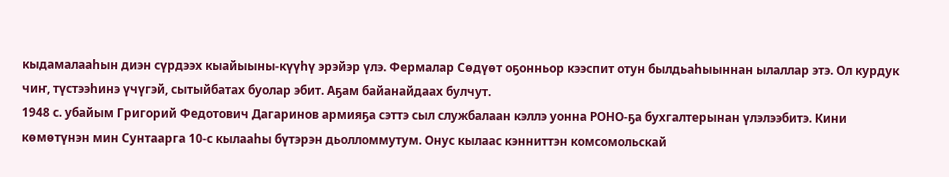кыдамалааһын диэн сүрдээх кыайыыны-күүһү эрэйэр үлэ. Фермалар Сөдүөт оҕонньор кээспит отун былдьаһыыннан ылаллар этэ. Ол курдук чиҥ, түстээһинэ үчүгэй, сытыйбатах буолар эбит. Аҕам байанайдаах булчут.
1948 с. убайым Григорий Федотович Дагаринов армияҕа сэттэ сыл службалаан кэллэ уонна РОНО-ҕа бухгалтерынан үлэлээбитэ. Кини көмөтүнэн мин Сунтаарга 10-с кылааһы бүтэрэн дьолломмутум. Онус кылаас кэнниттэн комсомольскай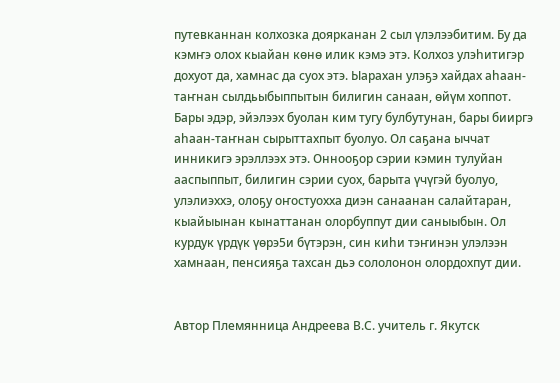путевканнан колхозка доярканан 2 сыл үлэлээбитим. Бу да кэмҥэ олох кыайан көнө илик кэмэ этэ. Колхоз улэһитигэр дохуот да, хамнас да суох этэ. Ыарахан улэҕэ хайдах аһаан-таҥнан сылдьыбыппытын билигин санаан, өйүм хоппот. Бары эдэр, эйэлээх буолан ким тугу булбутунан, бары бииргэ аһаан-таҥнан сырыттахпыт буолуо. Ол саҕана ыччат инникигэ эрэллээх этэ. Оннооҕор сэрии кэмин тулуйан ааспыппыт, билигин сэрии суох, барыта үчүгэй буолуо, улэлиэххэ, олоҕу оҥостуохха диэн санаанан салайтаран, кыайыынан кынаттанан олорбуппут дии саныыбын. Ол курдук үрдүк үөрэ5и бүтэрэн, син киһи тэҥинэн улэлээн хамнаан, пенсияҕа тахсан дьэ сололонон олордохпут дии.


Автор Племянница Андреева В.С. учитель г. Якутск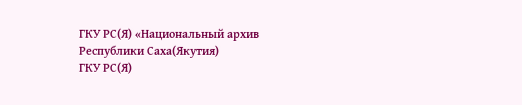ГКУ РС(Я) «Национальный архив Республики Саха(Якутия)
ГКУ РС(Я)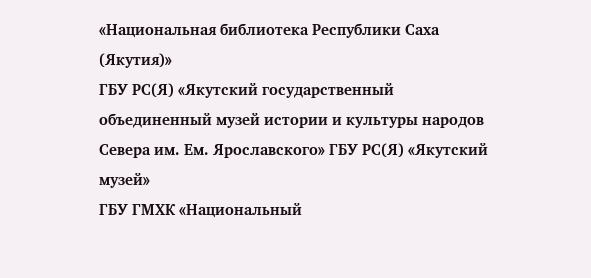«Национальная библиотека Республики Саха (Якутия)»
ГБУ РС(Я) «Якутский государственный объединенный музей истории и культуры народов Севера им. Ем. Ярославского» ГБУ РС(Я) «Якутский музей»
ГБУ ГМХК «Национальный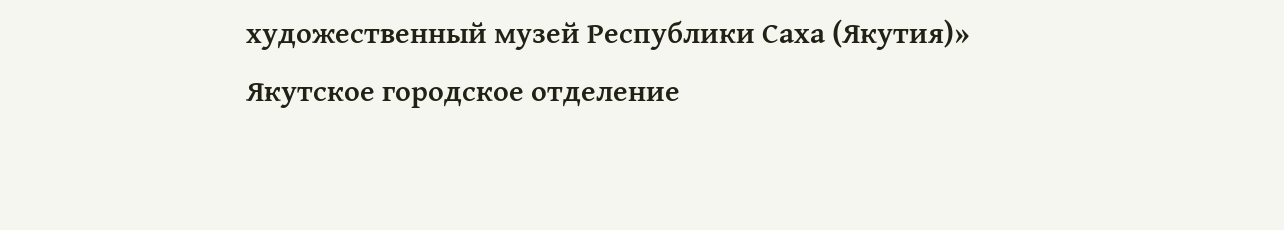художественный музей Республики Саха (Якутия)»
Якутское городское отделение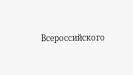Всероссийского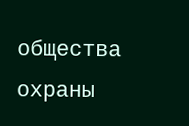общества охраны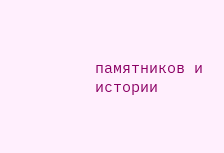памятников и истории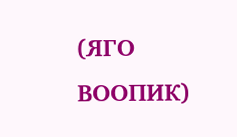(ЯГО ВООПИК)